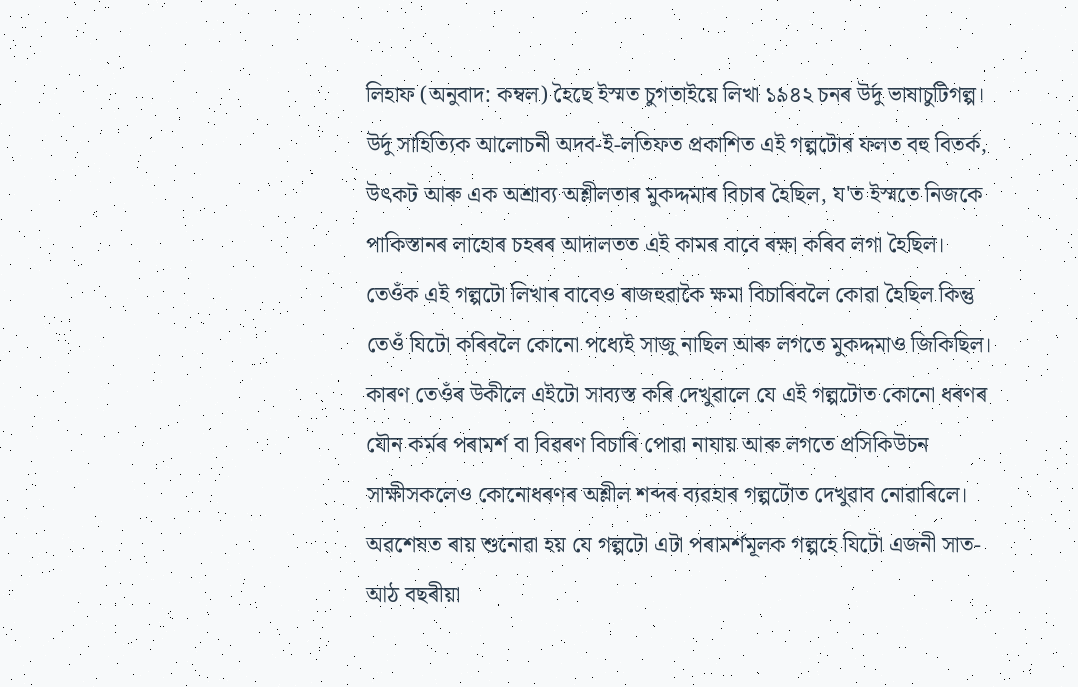লিহাফ (অনুবাদ: কম্বল) হৈছে ইস্মত চুগতাইয়ে লিখা ১৯৪২ চনৰ উৰ্দু ভাষাচুটিগল্প। উৰ্দু সাহিত্যিক আলোচনী অদব-ই-লতিফত প্ৰকাশিত এই গল্পটোৰ ফলত বহু বিতৰ্ক, উৎকট আৰু এক অশ্ৰাব্য অশ্লীলতাৰ মুকদ্দমাৰ বিচাৰ হৈছিল, য'ত ইস্মতে নিজকে পাকিস্তানৰ লাহোৰ চহৰৰ আদালতত এই কামৰ বাবে ৰক্ষা কৰিব লগা হৈছিল। তেওঁক এই গল্পটো লিখাৰ বাবেও ৰাজহুৱাকৈ ক্ষমা বিচাৰিবলৈ কোৱা হৈছিল কিন্তু তেওঁ যিটো কৰিবলৈ কোনো পধ্যেই সাজু নাছিল আৰু লগতে মুকদ্দমাও জিকিছিল। কাৰণ তেওঁৰ উকীলে এইটো সাব্যস্ত কৰি দেখুৱালে যে এই গল্পটোত কোনো ধৰণৰ যৌন কৰ্মৰ পৰামৰ্শ বা বিৱৰণ বিচাৰি পোৱা নাযায় আৰু লগতে প্ৰসিকিউচন সাক্ষীসকলেও কোনোধৰণৰ অশ্লীল শব্দৰ ব্যৱহাৰ গল্পটোত দেখুৱাব নোৱাৰিলে। অৱশেষত ৰায় শুনোৱা হয় যে গল্পটো এটা পৰামৰ্শমূলক গল্পহে যিটো এজনী সাত-আঠ বছৰীয়া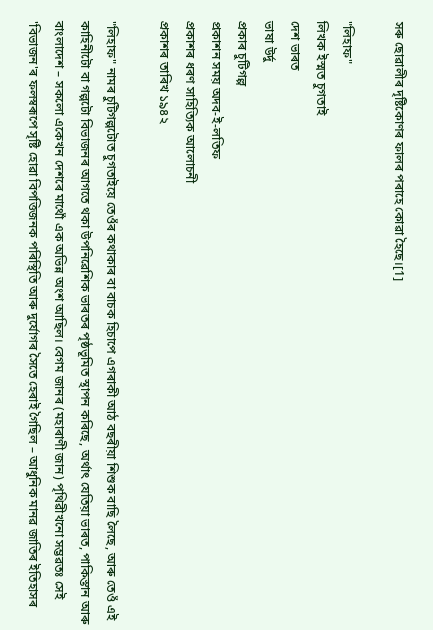সৰু ছোৱালীৰ দৃষ্টিকোণৰ ফালৰ পৰাহে কোৱা হৈছে।[1]

"লিহাফ"
লিখক ইস্মত চুগতাই
দেশ ভাৰত
ভাষা উৰ্দু
প্ৰকাৰ চুটিগল্প
প্ৰকাশন সময় অদব-ই-লতিফ
প্ৰকাশৰ ধৰণ সাহিত্যিক আলোচনী
প্ৰকাশৰ তাৰিখ ১৯৪২

"লিহাফ" নামৰ চুটিগল্পটোত চুগতাইয়ে তেওঁৰ কথাকাৰ বা বাচক হিচাপে এগৰাকী আঠ বছৰীয়া শিশুক বাছি লৈছে, আৰু তেওঁ এই কাহিনীটো বা গল্পটো বিভাজনৰ আগতে থকা উপনিৱেশিক ভাৰতৰ পৃষ্ঠভূমিত স্থাপন কৰিছে, অৰ্থাৎ যেতিয়া ভাৰত, পাকিস্তান আৰু বাংলাদেশ – সকলো একেখন দেশৰে মাথোঁ এক অভিন্ন অংশ আছিল। বেগম জানৰ (মহাৰাণী জান) পৃথিৱীখনো সম্ভৱতঃ সেই 'বিভাজন'ৰ ফলস্বৰূপে সৃষ্টি হোৱা বিপত্তিজনক পৰিস্থিতি আৰু দুৰ্যোগৰ সৈতে হেৰাই গৈছিল – আধুনিক মানৱ জাতিৰ ইতিহাসৰ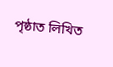পৃষ্ঠাত লিখিত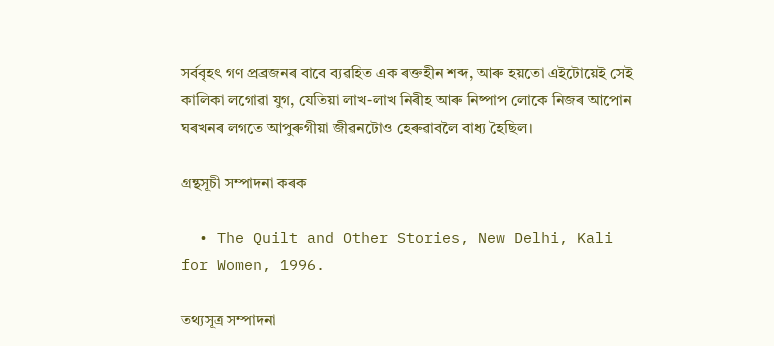সৰ্ববৃহৎ গণ প্ৰব্ৰজনৰ বাবে ব্যৱহিত এক ৰক্তহীন শব্দ, আৰু হয়তো এইটোয়েই সেই কালিকা লগোৱা যুগ, যেতিয়া লাখ-লাখ নিৰীহ আৰু নিষ্পাপ লোকে নিজৰ আপোন ঘৰখনৰ লগতে আপুৰুগীয়া জীৱনটোও হেৰুৱাবলৈ বাধ্য হৈছিল।

গ্ৰন্থসূচী সম্পাদনা কৰক

  • The Quilt and Other Stories, New Delhi, Kali for Women, 1996.

তথ্যসূত্ৰ সম্পাদনা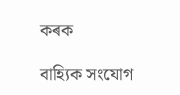কৰক

বাহ্যিক সংযোগ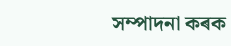সম্পাদনা কৰক